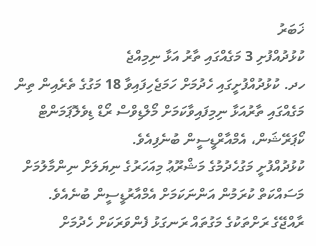ޚަބަރު
ކުޅުދުއްފުށި 3 މަގެއްގައި ތާރު އަޅާ ނިމިއްޖެ
ހދ. ކުޅުދުއްފުށީގައި ހެދުމަށް ހަމަޖެހިފައިވާ 18 މަގުގެ ތެރެއިން ތިން މަގެއްގައި ތާރުއަޅާ ނިމިފައިވާކަމަށް މޯލްޑިވްސް ރޯޑް ޑިވެލޮޕަމަންޓް ކޯޕަރޭޝަން، އެމްއާރްޑީސީން ބުނެފިއެވެ.
ކުޅުދުއްފުށީ މަގުހެދުމުގެ މަޝްރޫޢު މިއަހަރުގެ ނިޔަލަށް ނިންމާލުމަށް މަސައްކަތް ކުރަމުން އަންނަކަމަށް އެމްއާރުޑީސީން ބުނެއެވެ. ރާއްޖޭގެ ރަށްތަކުގެ މަގުތައް ރަނގަޅު ފެންވަރަކަށް ހެދުމަށް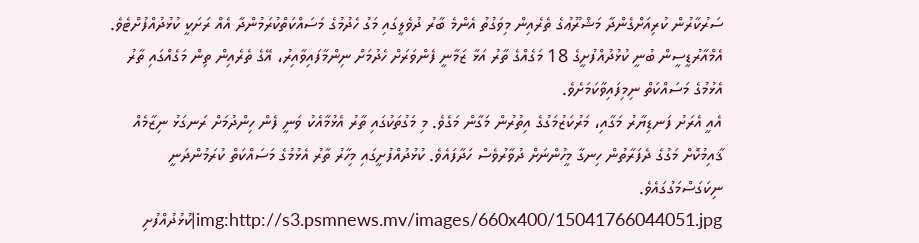ސަރުކާރުން ކުރިއަށްގެންދާ މަޝްރޫޢުގެ ތެރެއިން މިވަގުތު އެންމެ ބާރު ދުވެލީގައި މަގު ހެދުމުގެ މަސައްކަތްކުރަމުންދާ އެއް ރަށަކީ ކުޅުދުއްފުށްޓެވެ. އެމްއާރުޑީސީން ބުނީ ކުޅުދުއްފުށީގެ 18 މަގެއްގެ ތާރު އަޅާ ޒަމާނީ ފެންވަރަށް ހެދުމަށް ނިންމާފައިވާއިރު، އޭގެ ތެރެއިން ތިން މަގެއްގައި ތާރު އެޅުމުގެ މަސައްކަތް ނިމިފައިވާކަމަށެވެ.
އެއީ އެރަށު ފަނޑިޔާރު މަގާއި، މަރުކަޒުމަގުގެ އިތުރުން މަގާން މަގެވެ. މި މަގުތަކުގައި ތާރު އެޅުމާއެކު ވަނީ ފެން ހިންދުމަށް ރަނގަޅު ނިޒާމެއް ޤާއިމުކޮށް މަގުގެ ދެފަރާތުން ހިނގާ މީހުންނަށް ދުވާރުވެސް ހަދާފައެވެ. ކުޅުދުއްފުށީގައި މިހާރު ތާރު އެޅުމުގެ މަސައްކަތް ކުރަމުންދަނީ ނިކަގަސްމަގުގައެވެ.
img:http://s3.psmnews.mv/images/660x400/15041766044051.jpg|ކުޅުދުއްފުށި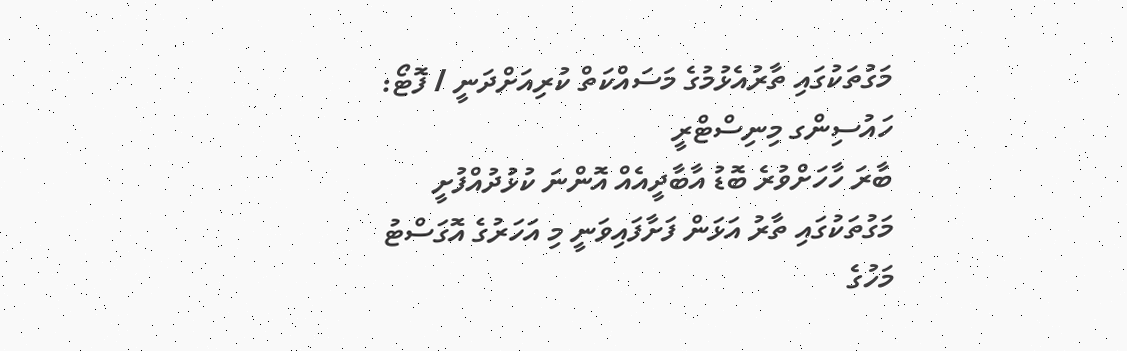މަގުތަކުގައި ތާރުއެޅުމުގެ މަސައްކަތް ކުރިއަށްދަނީ / ފޮޓޯ: ހައުސިންގ މިނިސްޓްރީ
ބާރަ ހާހަށްވުރެ ބޮޑު އާބާދީއެއް އޮންނަ ކުޅުދުއްފުށީ މަގުތަކުގައި ތާރު އަޅަން ފަށާފައިވަނީ މި އަހަރުގެ އޮގަސްޓު މަހުގެ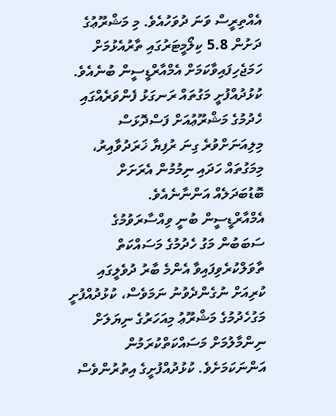އެއްތިރީސް ވަނަ ދުވަހުއެވެ. މި މަޝްރޫޢުގެ ދަށުން 5.8 ކިލޯމީޓަރުގައި ތާރުއެޅުމަށް ހަމަޖެހިފައިވާކަމަށް އެމްއާރްޑީސީން ބުނެއެވެ. ކުޅުދުއްފުށީ މަގުތައް ރަނގަޅު ފެންވަރެއްގައި ހެދުމުގެ މަޝްރޫޢުއަށް ފަސްދޮޅަސް މިލިއަނަށްވުރެ ގިނަ ރުފިޔާ ޚަރަދުވާއިރު، މިމަގުތައް ހަދައި ނިމުމުން އެރަށަށް ބޮޑުބަދަލެއް އަންނާނެއެވެ.
އެމްއާރްޑީސީން ބުނީ ވިއްސާރަވުމުގެ ސަބަބުން މަގު ހެދުމުގެ މަސައްކަތް ތާވަލްކުރެވިފައިވާ އެންމެ ބާރު ދުވެލީގައި ކުރިއަށް ނުގެންދެވުނު ނަމަވެސް، ކުޅުދުއްފުށީ މަގުހެދުމުގެ މަޝްރޫޢު މިއަހަރުގެ ނިޔަލަށް ނިންމާލުމަށް މަސައްކަތްކުރަމުން އަންނަކަމަށެވެ. ކުޅުދުއްފުށީގެ އިތުރުންވެސް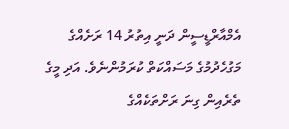އެމްއާރްޑީސީން ދަނީ އިތުރު 14 ރަށެއްގެ މަގުހެދުމުގެ މަސައްކަތް ކުރަމުންނެވެ. އަދި މީގެ ތެރެއިން ގިނަ ރަށްތަކެއްގެ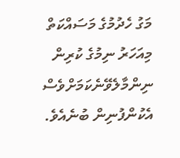މަގު ހެދުމުގެ މަސައްކަތް މިއަހަރު ނިމުގެ ކުރިން ނިންމާލެވޭނެކަމަށްވެސް އެކުންފުނިން ބުނެއެވެ.